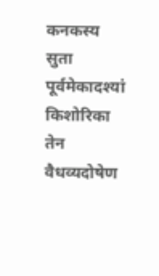कनकस्य सुता पूर्वमेकादश्यां किशोरिका
तेन वैधव्यदोषेण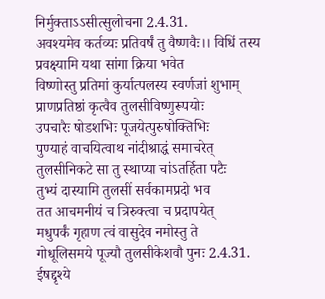निर्मुक्ताऽऽसीत्सुलोचना 2.4.31.
अवश्यमेव कर्तव्यः प्रतिवर्षं तु वैष्णवैः।। विधिं तस्य प्रवक्ष्यामि यथा सांगा क्रिया भवेत
विष्णोस्तु प्रतिमां कुर्यात्पलस्य स्वर्णजां शुभाम्
प्राणप्रतिष्ठां कृत्वैव तुलसीविष्णुरूपयोः
उपचारैः षोडशभिः पूजयेत्पुरुषोक्तिभिः
पुण्याहं वाचयित्वाथ नांदीश्राद्धं समाचरेत्
तुलसीनिकटे सा तु स्थाप्या चांऽतर्हिता पटैः
तुभ्यं दास्यामि तुलसीं सर्वकामप्रदो भव
तत आचमनीयं च त्रिरुक्त्वा च प्रदापयेत्
मधुपर्कं गृहाण त्वं वासुदेव नमोस्तु ते
गोधूलिसमये पूज्यौ तुलसीकेशवौ पुनः 2.4.31.
ईषद्दृश्ये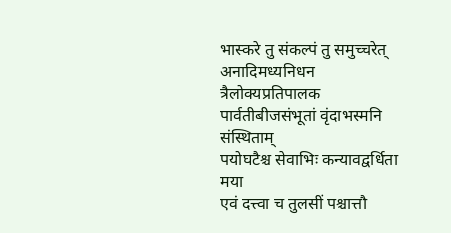भास्करे तु संकल्पं तु समुच्चरेत्
अनादिमध्यनिधन त्रैलोक्यप्रतिपालक
पार्वतीबीजसंभूतां वृंदाभस्मनि संस्थिताम्
पयोघटैश्च सेवाभिः कन्यावद्वर्धिता मया
एवं दत्त्वा च तुलसीं पश्चात्तौ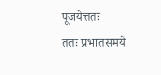पूजयेत्ततः
ततः प्रभातसमये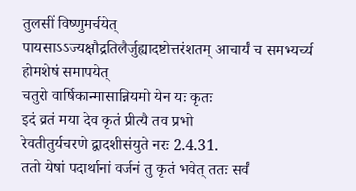तुलसीं विष्णुमर्चयेत्
पायसाऽऽज्यक्षौद्रतिलैर्जुह्यादष्टोत्तरंशतम् आचार्यं च समभ्यर्च्य होमशेषं समापयेत्
चतुरो वार्षिकान्मासान्नियमो येन यः कृतः
इदं व्रतं मया देव कृतं प्रीत्यै तव प्रभो
रेवतीतुर्यचरणे द्वादशीसंयुते नरः 2.4.31.
ततो येषां पदार्थानां वर्जनं तु कृतं भवेत् ततः सर्वं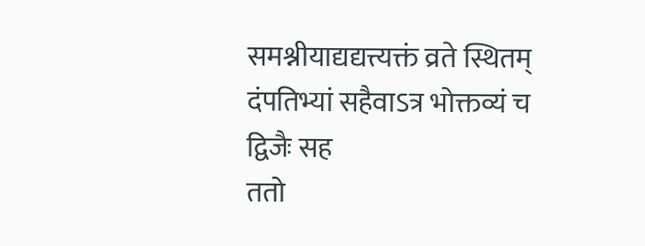समश्नीयाद्यद्यत्त्यक्तं व्रते स्थितम्
दंपतिभ्यां सहैवाऽत्र भोक्तव्यं च द्विजैः सह
ततो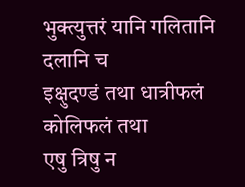भुक्त्युत्तरं यानि गलितानि दलानि च
इक्षुदण्डं तथा धात्रीफलं कोलिफलं तथा
एषु त्रिषु न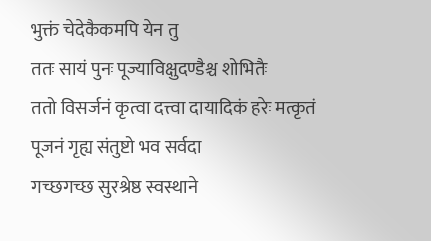भुक्तं चेदेकैकमपि येन तु
ततः सायं पुनः पूज्याविक्षुदण्डैश्च शोभितैः
ततो विसर्जनं कृत्वा दत्त्वा दायादिकं हरेः मत्कृतं पूजनं गृह्य संतुष्टो भव सर्वदा
गच्छगच्छ सुरश्रेष्ठ स्वस्थाने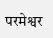परमेश्वर